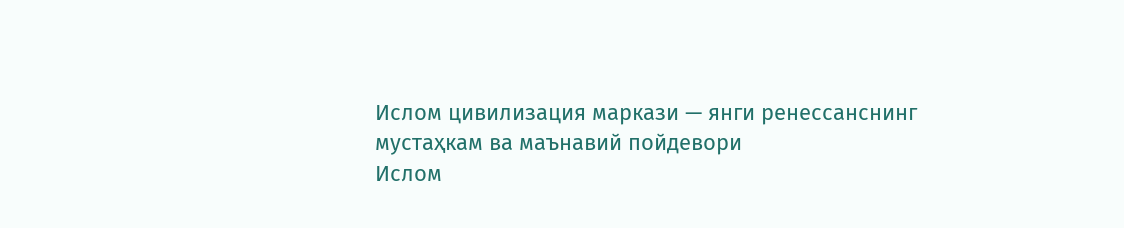Ислом цивилизация маркази — янги ренессанснинг мустаҳкам ва маънавий пойдевори
Ислом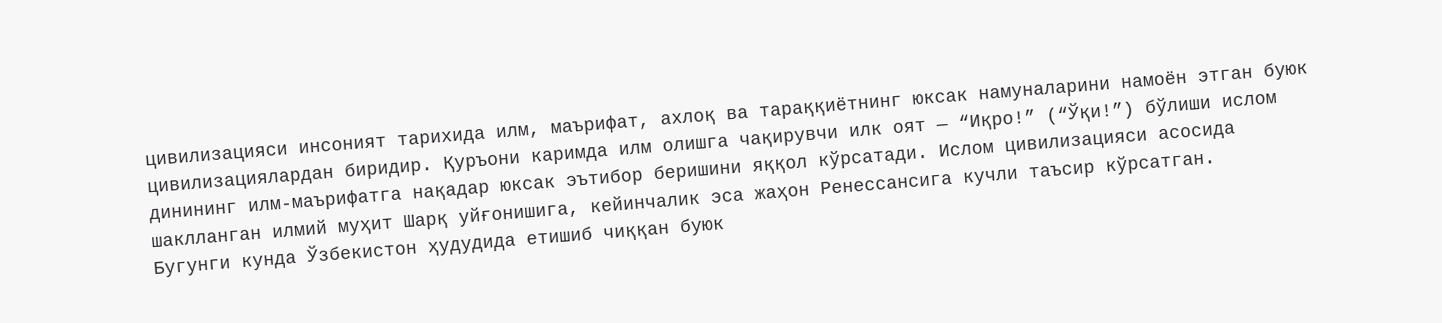цивилизацияси инсоният тарихида илм, маърифат, ахлоқ ва тараққиётнинг юксак намуналарини намоён этган буюк цивилизациялардан биридир. Қуръони каримда илм олишга чақирувчи илк оят — “Иқро!” (“Ўқи!”) бўлиши ислом динининг илм-маърифатга нақадар юксак эътибор беришини яққол кўрсатади. Ислом цивилизацияси асосида шаклланган илмий муҳит Шарқ уйғонишига, кейинчалик эса жаҳон Ренессансига кучли таъсир кўрсатган.
Бугунги кунда Ўзбекистон ҳудудида етишиб чиққан буюк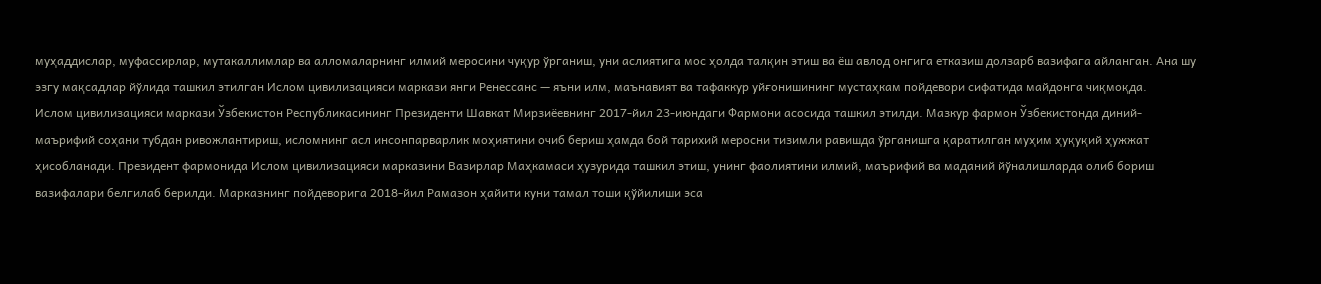муҳаддислар, муфассирлар, мутакаллимлар ва алломаларнинг илмий меросини чуқур ўрганиш, уни аслиятига мос ҳолда талқин этиш ва ёш авлод онгига етказиш долзарб вазифага айланган. Ана шу эзгу мақсадлар йўлида ташкил этилган Ислом цивилизацияси маркази янги Ренессанс — яъни илм, маънавият ва тафаккур уйғонишининг мустаҳкам пойдевори сифатида майдонга чиқмоқда.
Ислом цивилизацияси маркази Ўзбекистон Республикасининг Президенти Шавкат Мирзиёевнинг 2017-йил 23-июндаги Фармони асосида ташкил этилди. Мазкур фармон Ўзбекистонда диний-маърифий соҳани тубдан ривожлантириш, исломнинг асл инсонпарварлик моҳиятини очиб бериш ҳамда бой тарихий меросни тизимли равишда ўрганишга қаратилган муҳим ҳуқуқий ҳужжат ҳисобланади. Президент фармонида Ислом цивилизацияси марказини Вазирлар Маҳкамаси ҳузурида ташкил этиш, унинг фаолиятини илмий, маърифий ва маданий йўналишларда олиб бориш вазифалари белгилаб берилди. Марказнинг пойдеворига 2018-йил Рамазон ҳайити куни тамал тоши қўйилиши эса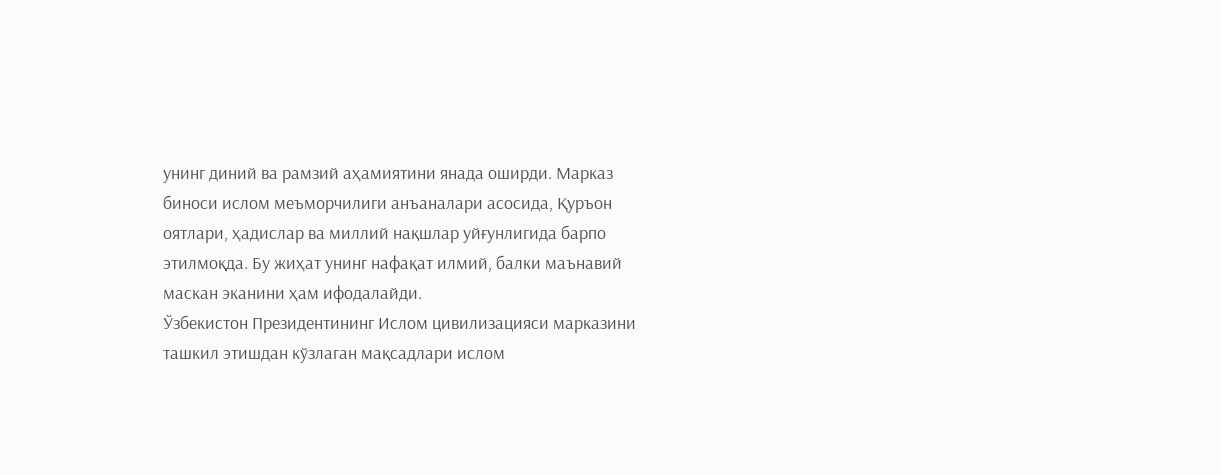унинг диний ва рамзий аҳамиятини янада оширди. Марказ биноси ислом меъморчилиги анъаналари асосида, Қуръон оятлари, ҳадислар ва миллий нақшлар уйғунлигида барпо этилмоқда. Бу жиҳат унинг нафақат илмий, балки маънавий маскан эканини ҳам ифодалайди.
Ўзбекистон Президентининг Ислом цивилизацияси марказини ташкил этишдан кўзлаган мақсадлари ислом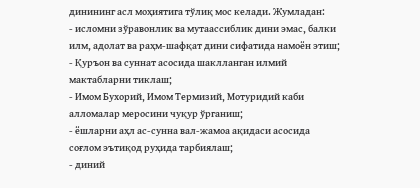динининг асл моҳиятига тўлиқ мос келади. Жумладан:
- исломни зўравонлик ва мутаассиблик дини эмас, балки илм, адолат ва раҳм-шафқат дини сифатида намоён этиш;
- Қуръон ва суннат асосида шаклланган илмий мактабларни тиклаш;
- Имом Бухорий, Имом Термизий, Мотуридий каби алломалар меросини чуқур ўрганиш;
- ёшларни аҳл ас-сунна вал-жамоа ақидаси асосида соғлом эътиқод руҳида тарбиялаш;
- диний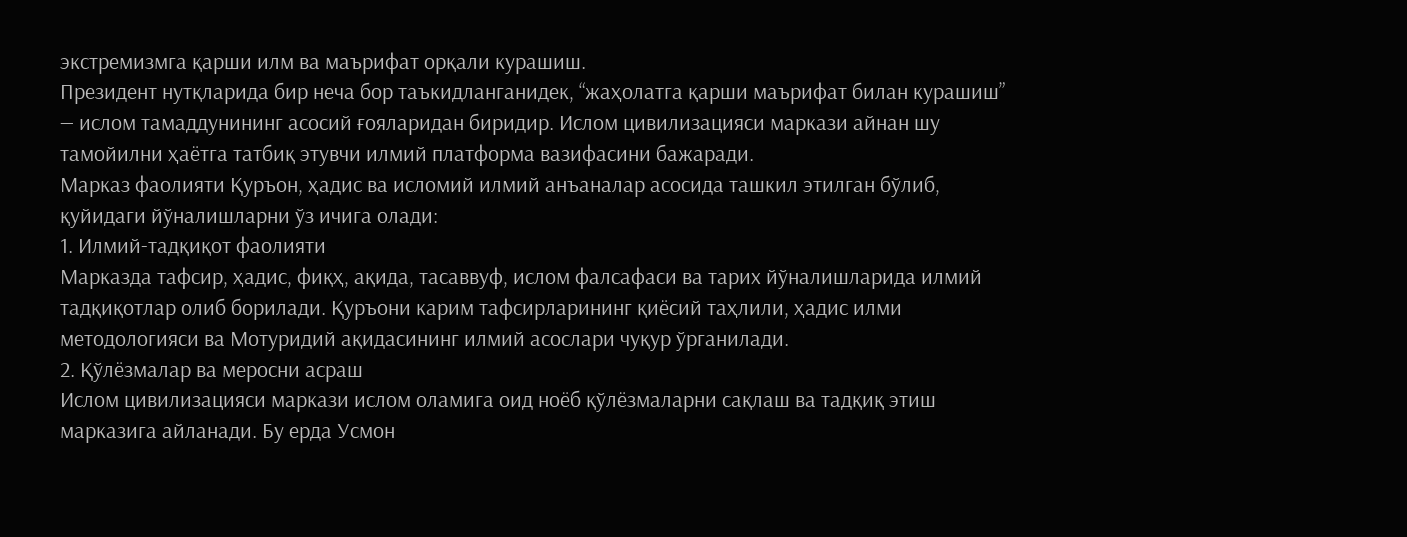экстремизмга қарши илм ва маърифат орқали курашиш.
Президент нутқларида бир неча бор таъкидланганидек, “жаҳолатга қарши маърифат билан курашиш” — ислом тамаддунининг асосий ғояларидан биридир. Ислом цивилизацияси маркази айнан шу тамойилни ҳаётга татбиқ этувчи илмий платформа вазифасини бажаради.
Марказ фаолияти Қуръон, ҳадис ва исломий илмий анъаналар асосида ташкил этилган бўлиб, қуйидаги йўналишларни ўз ичига олади:
1. Илмий-тадқиқот фаолияти
Марказда тафсир, ҳадис, фиқҳ, ақида, тасаввуф, ислом фалсафаси ва тарих йўналишларида илмий тадқиқотлар олиб борилади. Қуръони карим тафсирларининг қиёсий таҳлили, ҳадис илми методологияси ва Мотуридий ақидасининг илмий асослари чуқур ўрганилади.
2. Қўлёзмалар ва меросни асраш
Ислом цивилизацияси маркази ислом оламига оид ноёб қўлёзмаларни сақлаш ва тадқиқ этиш марказига айланади. Бу ерда Усмон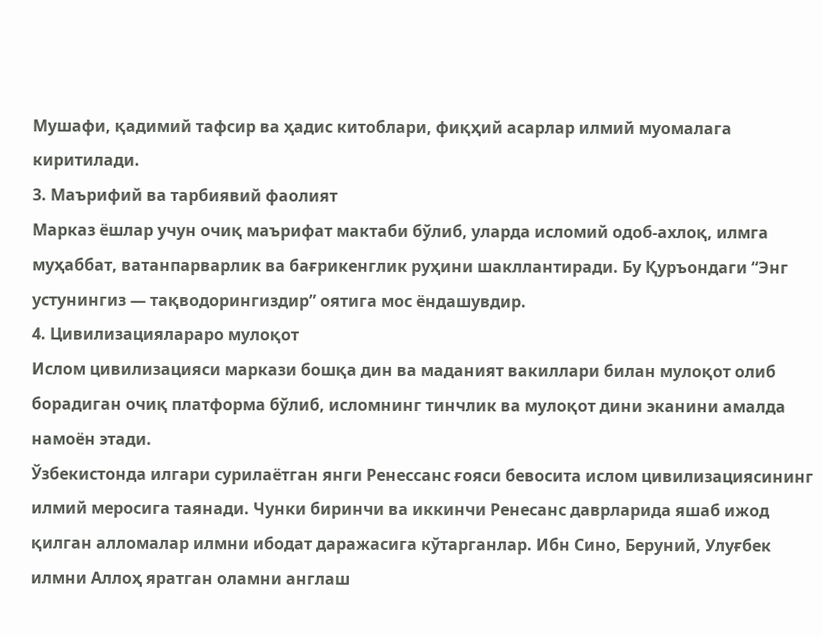Мушафи, қадимий тафсир ва ҳадис китоблари, фиқҳий асарлар илмий муомалага киритилади.
3. Маърифий ва тарбиявий фаолият
Марказ ёшлар учун очиқ маърифат мактаби бўлиб, уларда исломий одоб-ахлоқ, илмга муҳаббат, ватанпарварлик ва бағрикенглик руҳини шакллантиради. Бу Қуръондаги “Энг устунингиз — тақводорингиздир” оятига мос ёндашувдир.
4. Цивилизациялараро мулоқот
Ислом цивилизацияси маркази бошқа дин ва маданият вакиллари билан мулоқот олиб борадиган очиқ платформа бўлиб, исломнинг тинчлик ва мулоқот дини эканини амалда намоён этади.
Ўзбекистонда илгари сурилаётган янги Ренессанс ғояси бевосита ислом цивилизациясининг илмий меросига таянади. Чунки биринчи ва иккинчи Ренесанс даврларида яшаб ижод қилган алломалар илмни ибодат даражасига кўтарганлар. Ибн Сино, Беруний, Улуғбек илмни Аллоҳ яратган оламни англаш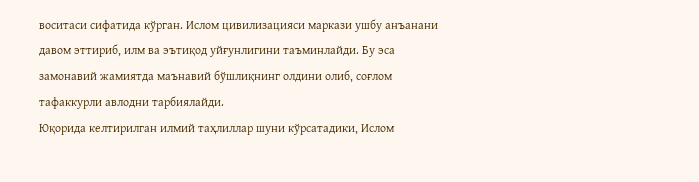воситаси сифатида кўрган. Ислом цивилизацияси маркази ушбу анъанани давом эттириб, илм ва эътиқод уйғунлигини таъминлайди. Бу эса замонавий жамиятда маънавий бўшлиқнинг олдини олиб, соғлом тафаккурли авлодни тарбиялайди.
Юқорида келтирилган илмий таҳлиллар шуни кўрсатадики, Ислом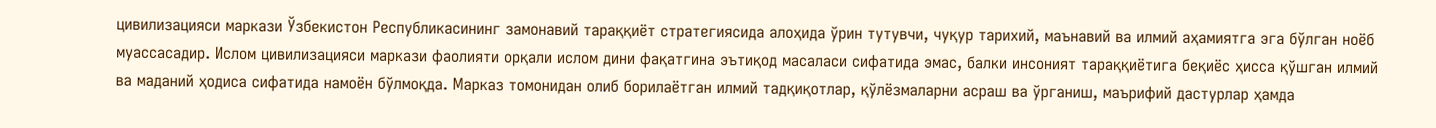цивилизацияси маркази Ўзбекистон Республикасининг замонавий тараққиёт стратегиясида алоҳида ўрин тутувчи, чуқур тарихий, маънавий ва илмий аҳамиятга эга бўлган ноёб муассасадир. Ислом цивилизацияси маркази фаолияти орқали ислом дини фақатгина эътиқод масаласи сифатида эмас, балки инсоният тараққиётига беқиёс ҳисса қўшган илмий ва маданий ҳодиса сифатида намоён бўлмоқда. Марказ томонидан олиб борилаётган илмий тадқиқотлар, қўлёзмаларни асраш ва ўрганиш, маърифий дастурлар ҳамда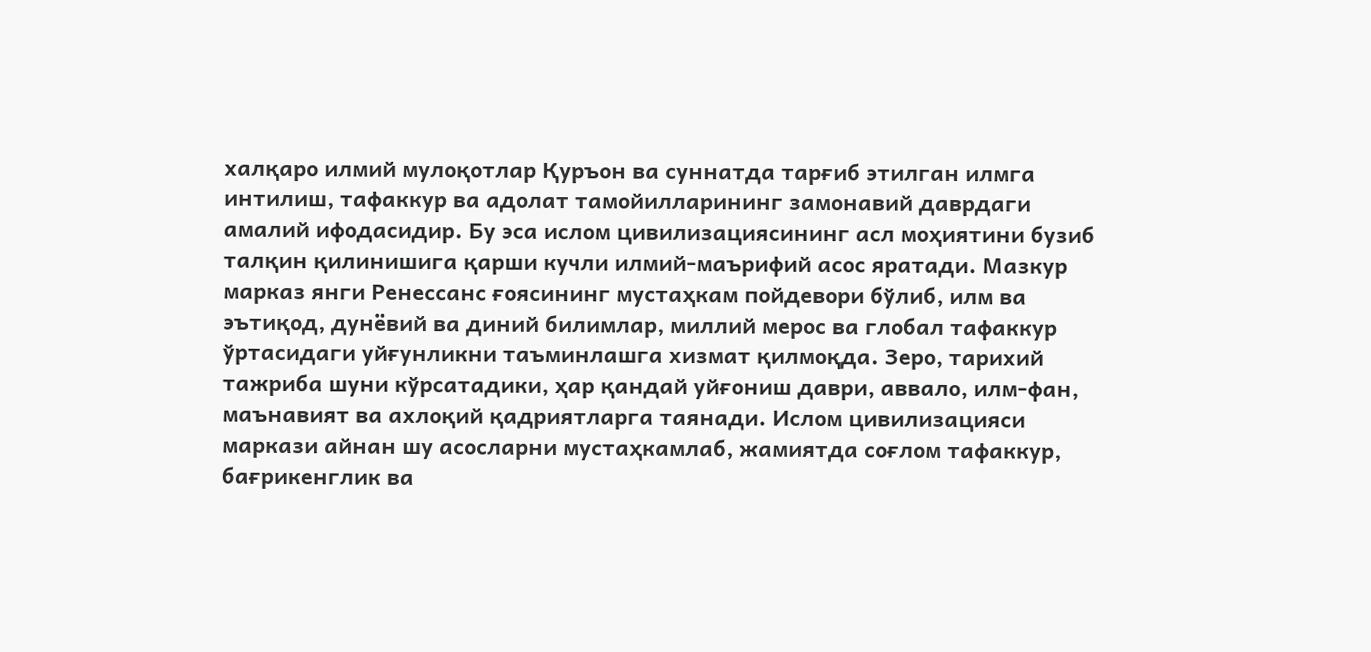халқаро илмий мулоқотлар Қуръон ва суннатда тарғиб этилган илмга интилиш, тафаккур ва адолат тамойилларининг замонавий даврдаги амалий ифодасидир. Бу эса ислом цивилизациясининг асл моҳиятини бузиб талқин қилинишига қарши кучли илмий-маърифий асос яратади. Мазкур марказ янги Ренессанс ғоясининг мустаҳкам пойдевори бўлиб, илм ва эътиқод, дунёвий ва диний билимлар, миллий мерос ва глобал тафаккур ўртасидаги уйғунликни таъминлашга хизмат қилмоқда. Зеро, тарихий тажриба шуни кўрсатадики, ҳар қандай уйғониш даври, аввало, илм-фан, маънавият ва ахлоқий қадриятларга таянади. Ислом цивилизацияси маркази айнан шу асосларни мустаҳкамлаб, жамиятда соғлом тафаккур, бағрикенглик ва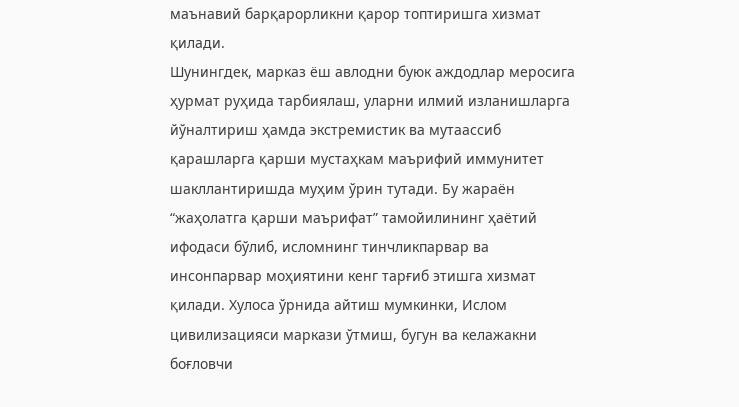маънавий барқарорликни қарор топтиришга хизмат қилади.
Шунингдек, марказ ёш авлодни буюк аждодлар меросига ҳурмат руҳида тарбиялаш, уларни илмий изланишларга йўналтириш ҳамда экстремистик ва мутаассиб қарашларга қарши мустаҳкам маърифий иммунитет шакллантиришда муҳим ўрин тутади. Бу жараён “жаҳолатга қарши маърифат” тамойилининг ҳаётий ифодаси бўлиб, исломнинг тинчликпарвар ва инсонпарвар моҳиятини кенг тарғиб этишга хизмат қилади. Хулоса ўрнида айтиш мумкинки, Ислом цивилизацияси маркази ўтмиш, бугун ва келажакни боғловчи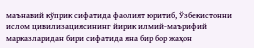маънавий кўприк сифатида фаолият юритиб, Ўзбекистонни ислом цивилизациясининг йирик илмий-маърифий марказларидан бири сифатида яна бир бор жаҳон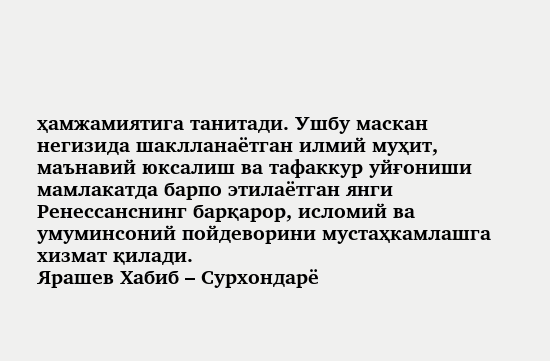ҳамжамиятига танитади. Ушбу маскан негизида шаклланаётган илмий муҳит, маънавий юксалиш ва тафаккур уйғониши мамлакатда барпо этилаётган янги Ренессанснинг барқарор, исломий ва умуминсоний пойдеворини мустаҳкамлашга хизмат қилади.
Ярашев Хабиб – Сурхондарё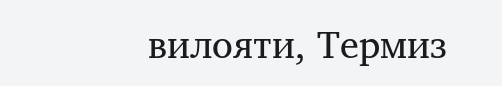вилояти, Термиз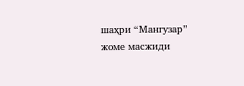шаҳри “Мангузар” жоме масжиди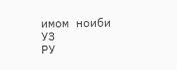имом ноиби
УЗ
РУ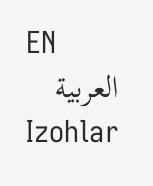EN
العربية
Izohlar